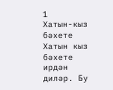1
Хатын-кыз бәхете
Хатын кыз бәхете ирдән диләр. Бу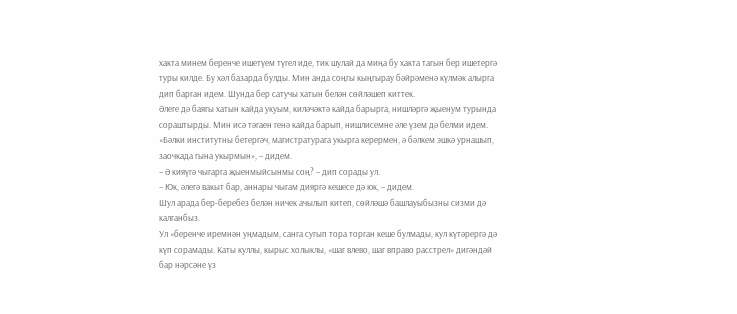хакта минем беренче ишетүем түгел иде, тик шулай да миңа бу хакта тагын бер ишетергә туры килде. Бу хәл базарда булды. Мин анда соңгы кыңгырау бәйрәменә күлмәк алырга дип барган идем. Шунда бер сатучы хатын белән сөйләшеп киттек.
Әлеге дә баягы хатын кайда укуым, киләчәктә кайда барырга, нишләргә җыенум турында сораштырды. Мин исә тәгаен генә кайда барып, нишлисемне әле үзем дә белми идем.
«Бәлки институтны бетергәч, магистратурага укырга керермен, ә бәлкем эшкә урнашып, заочкада гына укырмын», – дидем.
– Ә кияүгә чыгарга җыенмыйсынмы соң? – дип сорады ул.
– Юк, әлегә вакыт бар, аннары чыгам дияргә кешесе дә юк, – дидем.
Шул арада бер-беребез белән ничек ачылып китеп, сөйләшә башлауыбызны сизми дә калганбыз.
Ул «беренче иремнән уңмадым, санга сугып тора торган кеше булмады, кул күтәрергә дә күп сорамады. Каты куллы, кырыс холыклы, «шаг влево, шаг вправо расстрел» дигәндәй бар нәрсәне үз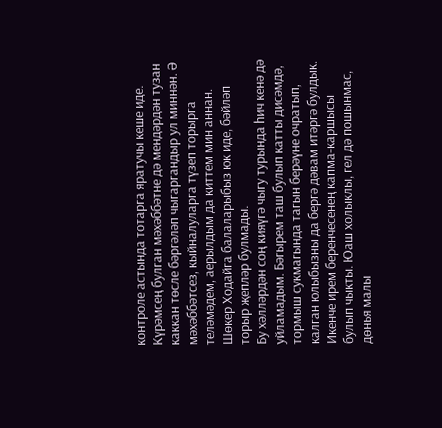контроле астында тотарга яратучы кеше иде. Күрәмсең булган мәхәббәтне дә мендәрдән тузан каккан төсле бәргәләп чыгаргандыр ул миннән. Ә мәхәббәтсез, кыйналуларга түзеп торырга теләмәдем, аерылдым да киттем мин аннан. Шөкер Ходайга балаларыбыз юк иде, бәйләп торыр җепләр булмады.
Бу хәлләрдән соң кияүгә чыгу турында һич кенә дә уйламадым. Бәгырем таш булып катты дисәмдә, тормыш сукмагында тагын берәүне очратып, калган юлыбызны да бергә дәвам итәргә булдык.
Икенче ирем беренчесенең капма-каршысы булып чыкты. Юаш холыклы, гел дә пошынмас, дөнья малы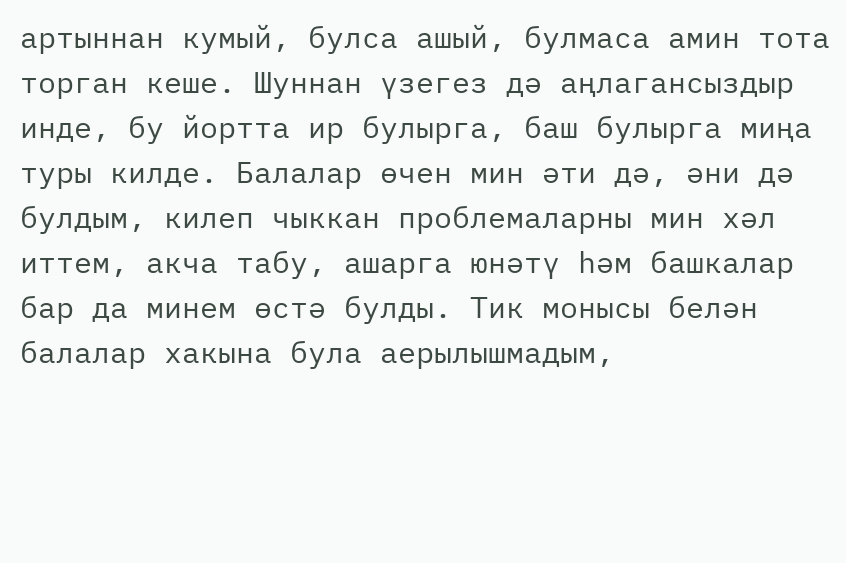артыннан кумый, булса ашый, булмаса амин тота торган кеше. Шуннан үзегез дә аңлагансыздыр инде, бу йортта ир булырга, баш булырга миңа туры килде. Балалар өчен мин әти дә, әни дә булдым, килеп чыккан проблемаларны мин хәл иттем, акча табу, ашарга юнәтү һәм башкалар бар да минем өстә булды. Тик монысы белән балалар хакына була аерылышмадым,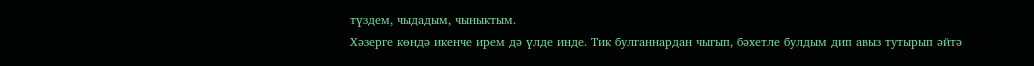түздем, чыдадым, чыныктым.
Хәзерге көндә икенче ирем дә үлде инде. Тик булганнардан чыгып, бәхетле булдым дип авыз тутырып әйтә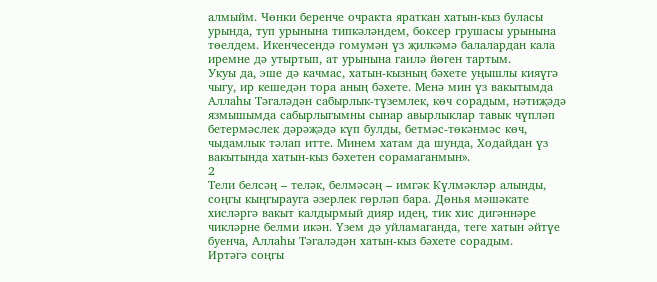алмыйм. Чөнки беренче очракта яраткан хатын-кыз буласы урында, туп урынына типкәләндем, боксер грушасы урынына төелдем. Икенчесендә гомумән үз җилкәмә балалардан кала иремне дә утыртып, ат урынына гаилә йөген тартым.
Укуы да, эше дә качмас, хатын-кызның бәхете уңышлы кияүгә чыгу, ир кешедән тора аның бәхете. Менә мин үз вакытымда Аллаһы Тәгаләдән сабырлык-түземлек, көч сорадым, нәтиҗәдә язмышымда сабырлыгымны сынар авырлыклар тавык чүпләп бетермәслек дәрәҗәдә күп булды, бетмәс-төкәнмәс көч, чыдамлык тәлап итте. Минем хатам да шунда, Ходайдан үз вакытында хатын-кыз бәхетен сорамаганмын».
2
Тели белсәң – теләк, белмәсәң – имгәк Күлмәкләр алынды, соңгы кыңгырауга әзерлек гөрләп бара. Дөнья мәшәкате хисләргә вакыт калдырмый дияр идең, тик хис дигәннәре чикләрне белми икән. Үзем дә уйламаганда, теге хатын әйтүе буенча, Аллаһы Тәгаләдән хатын-кыз бәхете сорадым.
Иртәгә соңгы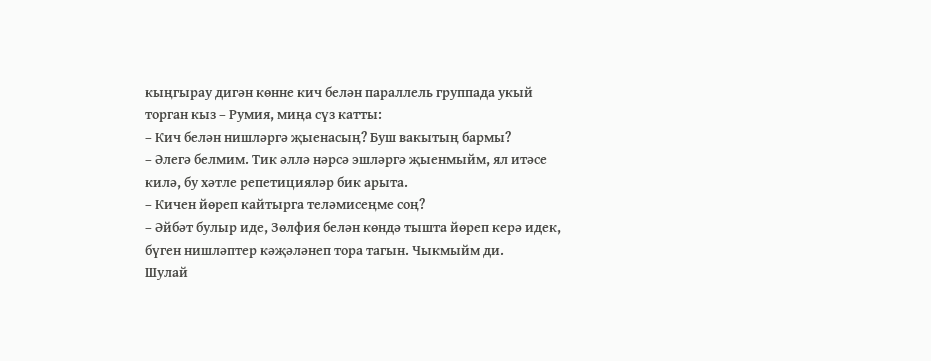кыңгырау дигән көнне кич белән параллель группада укый торган кыз – Румия, миңа сүз катты:
– Кич белән нишләргә җыенасың? Буш вакытың бармы?
– Әлегә белмим. Тик әллә нәрсә эшләргә җыенмыйм, ял итәсе килә, бу хәтле репетицияләр бик арыта.
– Кичен йөреп кайтырга теләмисеңме соң?
– Әйбәт булыр иде, Зөлфия белән көндә тышта йөреп керә идек, бүген нишләптер кәҗәләнеп тора тагын. Чыкмыйм ди.
Шулай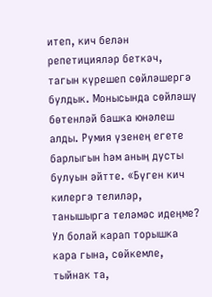итеп, кич белән репетицияләр беткәч, тагын күрешеп сөйләшергә булдык. Монысында сөйләшү бөтенләй башка юнәлеш алды. Румия үзенең егете барлыгын һәм аның дусты булуын әйтте. «Бүген кич килергә телиләр, танышырга теләмәс идеңме? Ул болай карап торышка кара гына, сөйкемле, тыйнак та,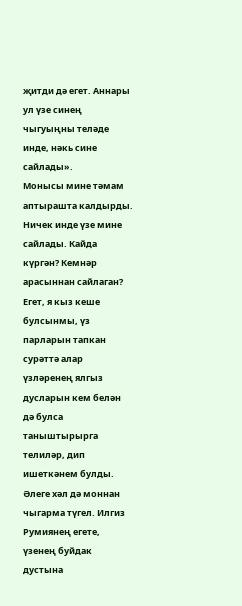җитди дә егет. Аннары ул үзе синең чыгуыңны теләде инде, нәкь сине сайлады».
Монысы мине тәмам аптырашта калдырды. Ничек инде үзе мине сайлады. Кайда күргән? Кемнәр арасыннан сайлаган?
Егет, я кыз кеше булсынмы, үз парларын тапкан сурәттә алар үзләренең ялгыз дусларын кем белән дә булса таныштырырга телиләр, дип ишеткәнем булды. Әлеге хәл дә моннан чыгарма түгел. Илгиз Румиянең егете, үзенең буйдак дустына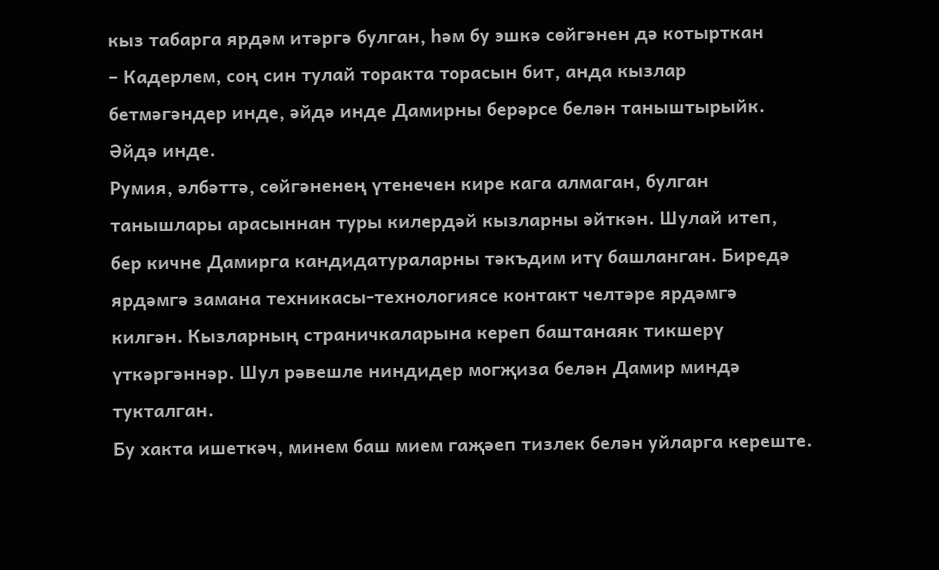кыз табарга ярдәм итәргә булган, һәм бу эшкә сөйгәнен дә котырткан
– Кадерлем, соң син тулай торакта торасын бит, анда кызлар бетмәгәндер инде, әйдә инде Дамирны берәрсе белән таныштырыйк. Әйдә инде.
Румия, әлбәттә, сөйгәненең үтенечен кире кага алмаган, булган танышлары арасыннан туры килердәй кызларны әйткән. Шулай итеп, бер кичне Дамирга кандидатураларны тәкъдим итү башланган. Биредә ярдәмгә замана техникасы-технологиясе контакт челтәре ярдәмгә килгән. Кызларның страничкаларына кереп баштанаяк тикшерү үткәргәннәр. Шул рәвешле ниндидер могҗиза белән Дамир миндә тукталган.
Бу хакта ишеткәч, минем баш мием гаҗәеп тизлек белән уйларга кереште.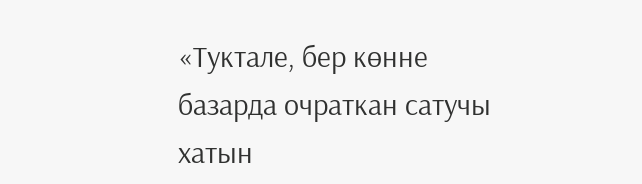«Туктале, бер көнне базарда очраткан сатучы хатын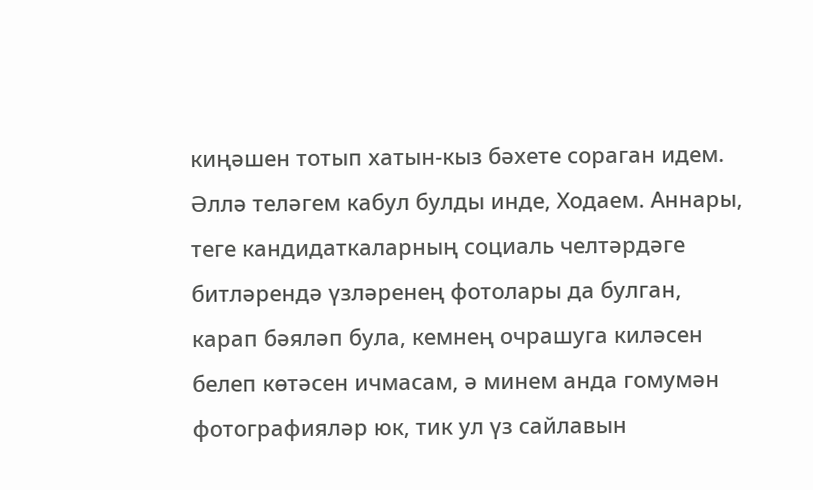киңәшен тотып хатын-кыз бәхете сораган идем. Әллә теләгем кабул булды инде, Ходаем. Аннары, теге кандидаткаларның социаль челтәрдәге битләрендә үзләренең фотолары да булган, карап бәяләп була, кемнең очрашуга киләсен белеп көтәсен ичмасам, ә минем анда гомумән фотографияләр юк, тик ул үз сайлавын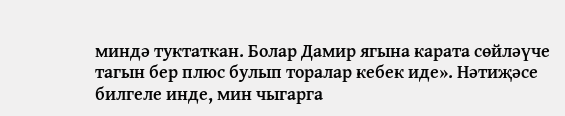миндә туктаткан. Болар Дамир ягына карата сөйләүче тагын бер плюс булып торалар кебек иде». Нәтиҗәсе билгеле инде, мин чыгарга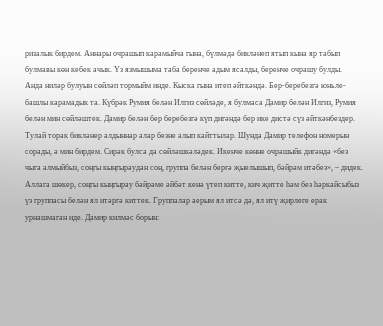ризалык бирдем. Аннары очрашып карамыйча гына, бүлмәдә бикләнеп ятып кына яр табып булмавы көн кебек ачык. Үз язмышыма таба беренче адым ясалды, беренче очрашу булды.
Анда ниләр булуын сөйләп тормыйм инде. Кыска гына итеп әйткәндә. Бер-беребезгә юньле-башлы карамадык та. Күбрәк Румия белән Илгиз сөйләде, я булмаса Дамир белән Илгиз, Румия белән мин сөйләштек. Дамир белән бер беребезгә күп дигәндә бер ике дистә сүз әйткәнбездер. Тулай торак бикләнер алдыннар алар безне алып кайттылар. Шунда Дамир телефон номерын сорады, ә мин бирдем. Сирәк булса да сөйләшкәләдек. Икенче көнне очрашыйк дигәндә «без чыга алмыйбыз, соңгы кыңгыраудан соң, группа белән бергә җыелышып, бәйрәм итәбез», – дидек.
Аллага шөкер, соңгы кыңгырау бәйрәме әйбәт кенә үтеп китте, кич җитте һәм без һәркайсыбыз үз группасы белән ял итәргә киттек. Группалар аерым ял итсә дә, ял итү җирлеге ерак урнашмаган иде. Дамир килмәс борын: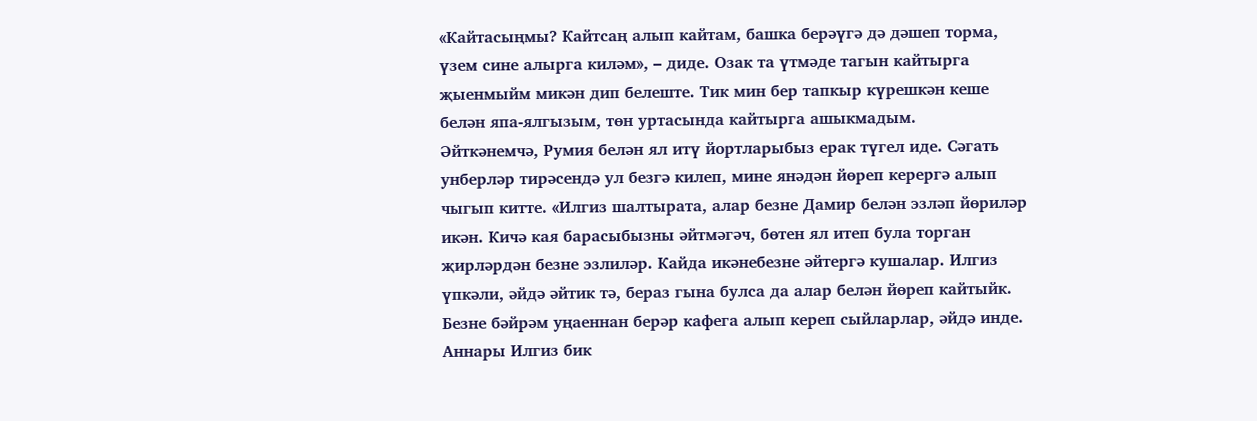«Кайтасыңмы? Кайтсаң алып кайтам, башка берәүгә дә дәшеп торма, үзем сине алырга киләм», – диде. Озак та үтмәде тагын кайтырга җыенмыйм микән дип белеште. Тик мин бер тапкыр күрешкән кеше белән япа-ялгызым, төн уртасында кайтырга ашыкмадым.
Әйткәнемчә, Румия белән ял итү йортларыбыз ерак түгел иде. Сәгать унберләр тирәсендә ул безгә килеп, мине янәдән йөреп керергә алып чыгып китте. «Илгиз шалтырата, алар безне Дамир белән эзләп йөриләр икән. Кичә кая барасыбызны әйтмәгәч, бөтен ял итеп була торган җирләрдән безне эзлиләр. Кайда икәнебезне әйтергә кушалар. Илгиз үпкәли, әйдә әйтик тә, бераз гына булса да алар белән йөреп кайтыйк. Безне бәйрәм уңаеннан берәр кафега алып кереп сыйларлар, әйдә инде. Аннары Илгиз бик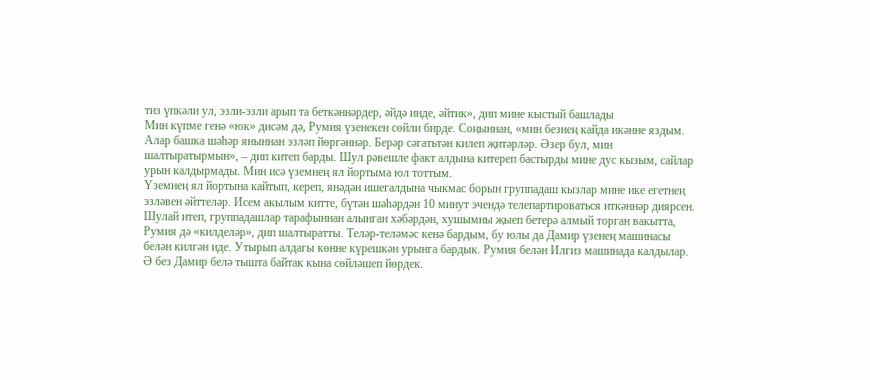тиз үпкәли ул, эзли-эзли арып та беткәннәрдер, әйдә инде, әйтик», дип мине кыстый башлады
Мин күпме генә «юк» дисәм дә, Румия үзенекен сөйли бирде. Соңыннан, «мин безнең кайда икәнне яздым. Алар башка шәһәр яныннан эзләп йөргәннәр. Берәр сәгатьтән килеп җитәрләр. Әзер бул, мин шалтыратырмын», – дип китеп барды. Шул рәвешле факт алдына китереп бастырды мине дус кызым, сайлар урын калдырмады. Мин исә үземнең ял йортыма юл тоттым.
Үземнең ял йортына кайтып, кереп, янәдән ишегалдына чыкмас борын группадаш кызлар мине ике егетнең эзләвен әйттеләр. Исем акылым китте, бүтән шәһәрдән 10 минут эчендә телепартироваться иткәннәр диярсен.
Шулай итеп, группадашлар тарафыннан алынган хәбәрдән, хушымны җыеп бетерә алмый торган вакытта, Румия дә «килделәр», дип шалтыратты. Теләр-теләмәс кенә бардым, бу юлы да Дамир үзенең машинасы белән килгән иде. Утырып алдагы көнне күрешкән урынга бардык. Румия белән Илгиз машинада калдылар. Ә без Дамир белә тышта байтак кына сөйләшеп йөрдек.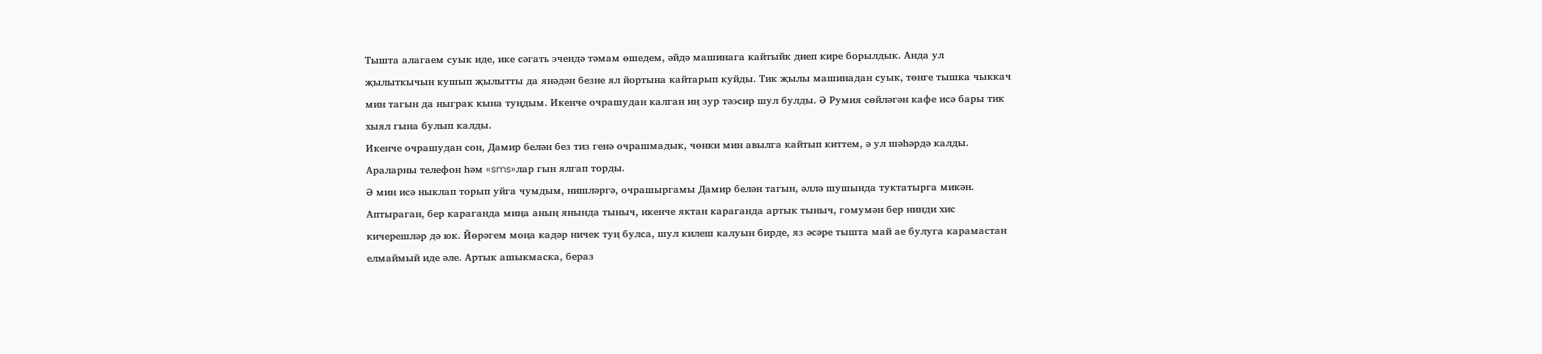Тышта алагаем суык иде, ике сәгать эчендә тәмам өшедем, әйдә машинага кайтыйк диеп кире борылдык. Анда ул җылыткычын кушып җылытты да янәдән безне ял йортына кайтарып куйды. Тик җылы машинадан суык, төнге тышка чыккач мин тагын да ныграк кына туңдым. Икенче очрашудан калган иң зур тәэсир шул булды. Ә Румия сөйләгән кафе исә бары тик хыял гына булып калды.
Икенче очрашудан сон, Дамир белән без тиз генә очрашмадык, чөнки мин авылга кайтып киттем, ә ул шәһәрдә калды. Араларны телефон һәм «sms»лар гын ялгап торды.
Ә мин исә ныклап торып уйга чумдым, нишләргә, очрашыргамы Дамир белән тагын, әллә шушында туктатырга микән. Аптыраган, бер караганда миңа аның янында тыныч, икенче яктан караганда артык тыныч, гомумән бер нинди хис кичерешләр дә юк. Йөрәгем моңа кадәр ничек туң булса, шул килеш калуын бирде, яз әсәре тышта май ае булуга карамастан елмаймый иде әле. Артык ашыкмаска, бераз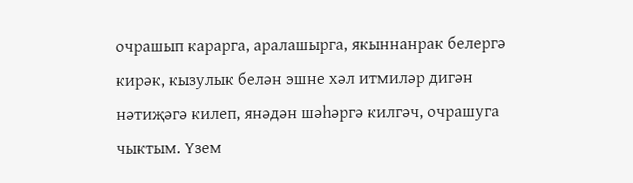очрашып карарга, аралашырга, якыннанрак белергә кирәк, кызулык белән эшне хәл итмиләр дигән нәтиҗәгә килеп, янәдән шәһәргә килгәч, очрашуга чыктым. Үзем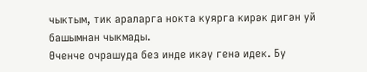чыктым, тик араларга нокта куярга кирәк дигән уй башымнан чыкмады.
Өченче очрашуда без инде икәү генә идек. Бу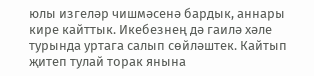юлы изгеләр чишмәсенә бардык, аннары кире кайттык. Икебезнең дә гаилә хәле турында уртага салып сөйләштек. Кайтып җитеп тулай торак янына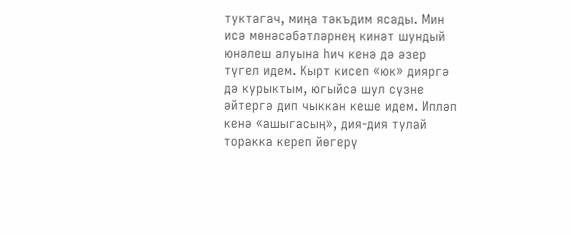туктагач, миңа тәкъдим ясады. Мин исә мөнәсәбәтләрнең кинәт шундый юнәлеш алуына һич кенә дә әзер түгел идем. Кырт кисеп «юк» дияргә дә курыктым, югыйсә шул сүзне әйтергә дип чыккан кеше идем. Ипләп кенә «ашыгасың», дия-дия тулай торакка кереп йөгерү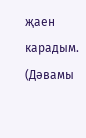җаен карадым.
(Дәвамы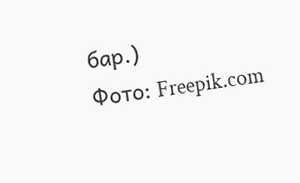бар.)
Фото: Freepik.com